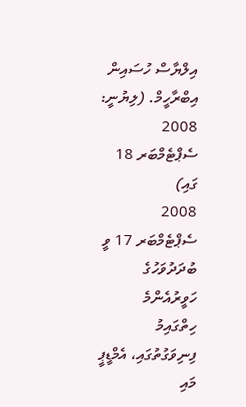އިލްޔާސް ހުސައިން އިބްރާހީމް. (ލިޔުނީ: 2008 ސެޕްޓެމްބަރ 18 ގައި)
2008 ސެޕްޓެމްބަރ 17 ވީ ބުދަދުވަހުގެ ހަވީރުއެންމެ ހިތްގައިމު ފިނިވަގުތުގައި، އެމްޑީޕީ މައި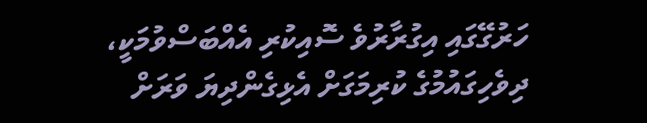ހަރުގޭގައި އިގުރާރުވެ ސޮއިކުރި އެއްބަސްވުމަކީ، ދިވެހިގައުމުގެ ކުރިމަގަށް އެޅިގެންދިޔަ ވަރަށް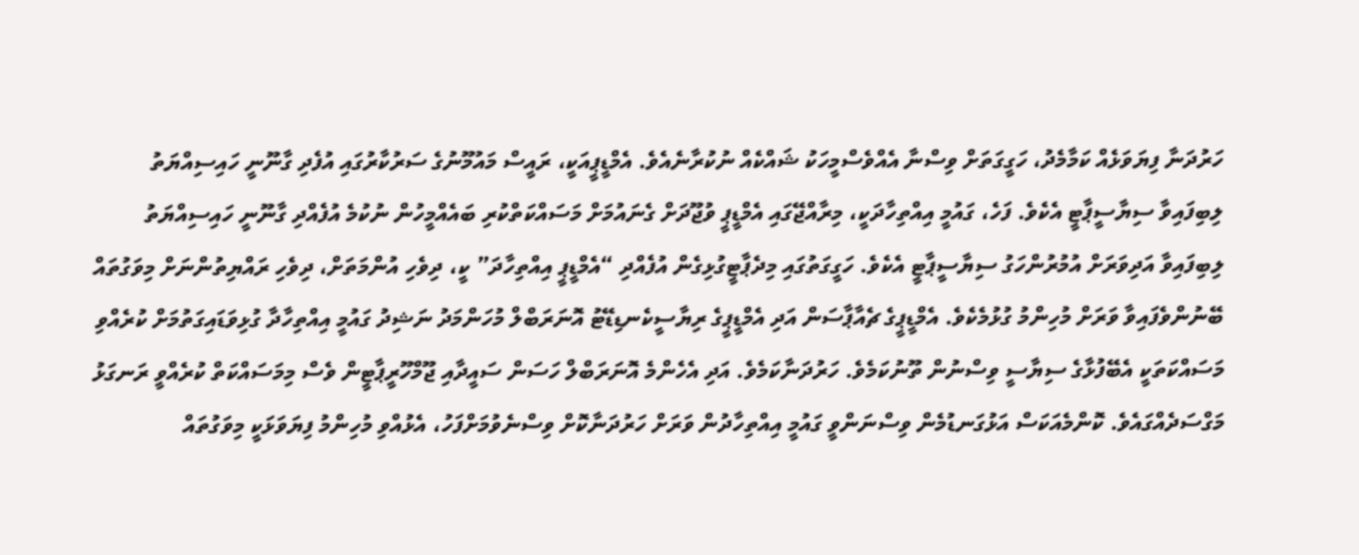ހަރުދަނާ ފިޔަވަޅެއް ކަމާމެދު، ހަގީގަތަށް ވިސްނާ އެއްވެސްމީހަކު ޝައްކެއް ނުކުރާނެއެވެ. އެމްޑީޕީއަކީ، ރައީސް މައުމޫނުގެ ސަރުކާރުގައި އުފެދި ގާނޫނީ ހައިސިއްޔަތު ލިބިފައިވާ ސިޔާސީޕާޓީ އެކެވެ. ފަހެ، ގައުމީ އިއްތިހާދަކީ، މިރާއްޖޭގައި އެމްޑީޕީ ވުޖޫދަށް ގެނައުމަށް މަސައްކަތްކުރި ބައެއްމީހުން ނުކުމެ އުފެއްދި ގާނޫނީ ހައިސިއްޔަތު ލިބިފައިވާ އަދިވަރަށް އުމުރުންހަގު ސިޔާސީޕާޓީ އެކެވެ. ހަގީގަތުގައި މިދެޕާޓީގުޅިގެން އުފެއްދި “އެމްޑީޕީ އިއްތިހާދަ” ކީ، ދިވެހި އުންމަތަށް، ދިވެހި ރައްޔިތުންނަށް މިވަގުތައް ބޭނުންވެފައިވާ ވަރަށް މުހިންމު ގުޅުމެކެވެ. އެމްޑީޕީގެ ޗެއާޕާސަން އަދި އެމްޑީޕީގެ ރިޔާސީކެނޑިޑޭޓު އޮނަރަބްލް މުހަންމަދު ނަޝިދު ގައުމީ އިއްތިހާދާ ގުޅިވަޑައިގަތުމަށް ކުރެއްވި މަސައްކަތަކީ އެބޭފުޅާގެ ސިޔާސީ ވިސްނުން ތޫނުކަމެވެ. ހަރުދަނާކަމެވެ. އަދި އެހެންމެ އޮނަރަބްލް ހަސަން ސައީދާއި ޖޫމްހޫރީޕާޓީން ވެސް މިމަސައްކަތް ކުރެއްވީ ރަނގަޅު މަގްސަދެއްގައެވެ. ކޮންމެއަކަސް އަޅުގަނޑުމެން ވިސްނަންވީ ގައުމީ އިއްތިހާދުން ވަރަށް ހަރުދަނާކޮށް ވިސްނެވުމަށްފަހު، އެޅުއްވި މުހިންމު ފިޔަވަޅަކީ މިވަގުތައް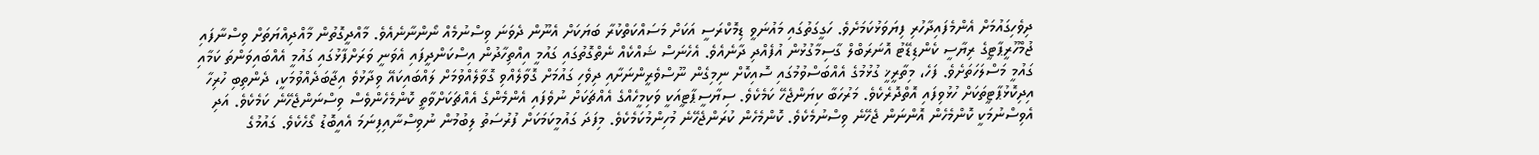ދިވެހިގައުމަށް އެންމެފައިދާހުރި ފިޔަވަޅުކަމަށެވެ. ހަގީގަތުގައި މައުނަވީ ޑިމޮކްރަސީ އަކަށް މަސައްކަތްކުރާ ބަޔަކަށް އެނޫން ދެވަނަ ވިސްނުމެއް ނޯންނާނެއެވެ. މާއްދީގޮތުން މާއްދިއްޔަތަށް ވިސްނާފައި ޖުމްހޫރީޕާޓީގެ ރިޔާސީ ކެންޑިޑޭޓު އޮނަރަބްލް ގާސިމާގުޅުން އުފެއްދި ދާނެއެވެ. އެހެނަސް ޝައްކެއް ނެތްގޮތުގައި ގައުމީ އިއްތިހާދުން އިސްކަންދީފައި އެވަނީ ވަރަށްފާޅުގައި ގައުމީ އެއްބައިވަންތަ ކަމާއި ގައުމީ މަސްލަހަތަށެވެ. ފަހެ، މިތާރީޚީ ގުޅުމުގެ އެއްބަސްވުމުގައި ސޮއިކޮށް ނިމިގެން ނޫސްވެރީންނަށާއި ދިވެހި ގައުމަށް ގޮވާލެއްވި ގޮވާލެއްވުމަށް ލައްބައިކައޭ ވިދާޅުވެ އިޖާބަދެއްވުމަކީ، ދެންތިބި ހުރިހާ އިދިކޮޅުޕާޓީތަކަށް ހުޅުވިފައި އޮތްދޮރެކެވެ. މަރުހަބާ ކިޔަންޖެހޭ ކަމެކެވެ. ސިޔާސީޕާޓީއަކީ ވަކިމީހެއްގެ އެއްޗަކަށް ނުވެފައި އެންމެންގެ އެއްޗަކަށްވާތީ ކޮންމެހެންވެސް ވިސްނަންޖެހޭނެ ކަމެކެވެ. އަދި އެވިސްނުމަކީ ކޮންމެހެން އޮންނަން ޖެހޭނެ ވިސްނުމެކެވެ. ކޮންމެހެން ކުރަންޖެހޭނެ މުހިންމުކަމެކެވެ. މިފަދަ ގައުމީކަމަކަށް ފުރުސަތު ލިބުމުން ނުވިސްނާއިފިނަމަ އެއީބޮޑު ގޯހެކެވެ. ގައުމުގެ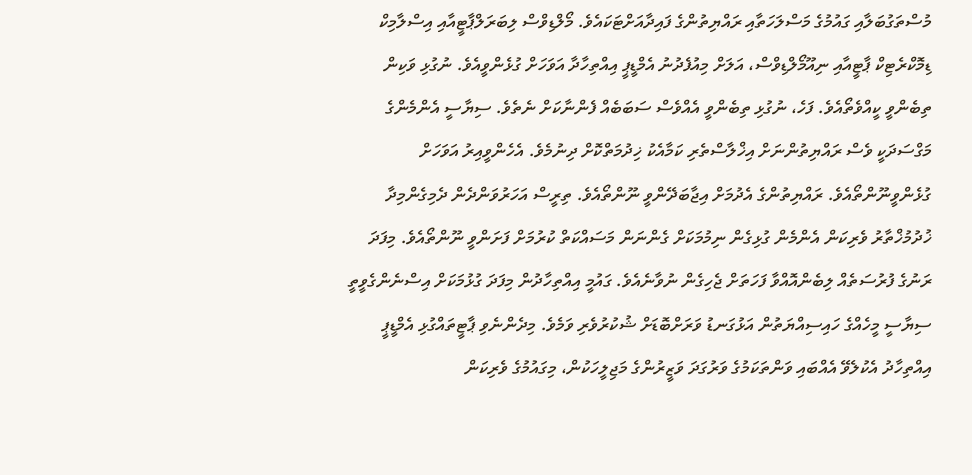މުސްތަގުބަލާއި ގައުމުގެ މަސްލަހަތާއި ރައްޔިތުންގެ ފައިދާއަށްޓަކައެވެ. މޯލްޑިވްސް ލިބަރަލްޕާޓީއާއި އިސްލާމިކް ޑިމޮކްރެޓިކް ޕާޓީއާއި ނިއޫމޯލްޑިވްސް، އަލަށް މިއުފެދުނު އެމްޑީޕީ އިއްތިހާދާ އަވަހަށް ގުޅެންވީއެވެ. ނުގުޅި ވަކިން ތިބެންވީ ކީއްވެތޯއެވެ. ފަހެ، ނުގުޅި ތިބެންވީ އެއްވެސް ސަބަބެއް ފެންނާކަށް ނެތެވެ. ސިޔާސީ އެންމެންގެ މަގްސަދަކީ ވެސް ރައްޔިތުންނަށް އިޚްލާސްތެރި ކަމާއެކު ޚިދުމަތްކޮށް ދިނުމެވެ. އެހެންވީއިރު އަވަހަށް ގުޅެންވީނޫންތޯއެވެ. ރައްޔިތުންގެ އެދުމަށް އިޖާބަދޭންވީ ނޫންތޯއެވެ. ތިރީސް އަހަރުވަންދެން ދެމިގެންމިދާ ޚުދުމުޚްތާރު ވެރިކަން އެންމެން ގުޅިގެން ނިމުމަކަށް ގެންނަން މަސައްކަތް ކުރުމަށް ފަށަންވީ ނޫންތޯއެވެ. މިފަދަ ރަނުގެ ފުރުސަތެއް ލިބެންއޮއްވާ ފަހަތަށް ޖެހިގެން ނުވާނެއެވެ. ގައުމީ އިއްތިހާދުން މިފަދަ ގުޅުމަކަށް އިސްނެންގެވީތީ ސިޔާސީ މީހެއްގެ ހައިސިއްޔަތުން އަޅުގަނޑު ވަރަށްބޮޑަށް ޝުކުރުވެރި ވަމެވެ. މިދެންނެވި ޕާޓީތައްގުޅި އެމްޑީޕީ އިއްތިހާދު އެކުލެވޭ އެއްބައި ވަންތަކަމުގެ ވަރުގަދަ ވަޒީރުންގެ މަޖިލީހަކުން، މިގައުމުގެ ވެރިކަން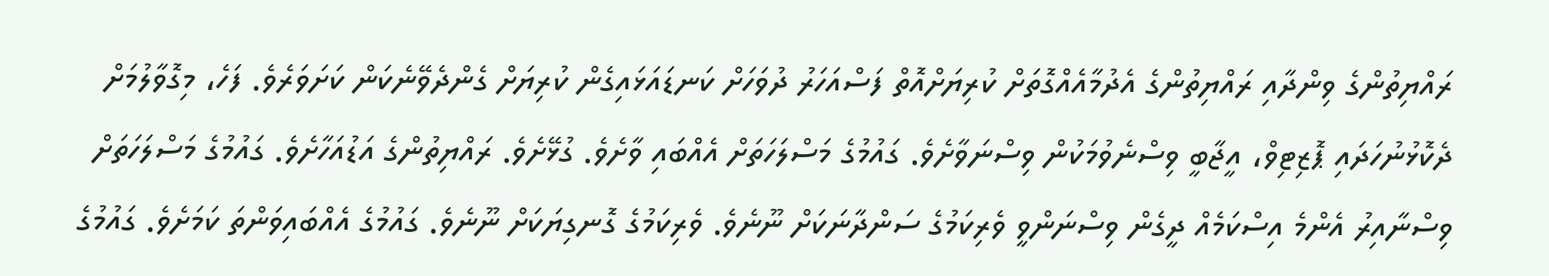ރައްޔިތުންގެ ވިންދާއި ރައްޔިތުންގެ އެދުމާއެއްގޮތަށް ކުރިޔަށްއޮތް ފަސްއަހަރު ދުވަހަށް ކަނޑައަޅައިގެން ކުރިޔަށް ގެންދެވޭނެކަން ކަށަވަރެވެ. ފަހެ، މިގޮވާލުމަށް ދެކޮޅުނުހަދައި ޕޮޒިޓިވް، އީޖާބީ ވިސްނެވުމަކުން ވިސްނަވާށެވެ. ގައުމުގެ މަސްލަހަތަށް އެއްބައި ވާށެވެ. ގުޅޭށެވެ. ރައްޔިތުންގެ އަޑުއަހާށެވެ. ގައުމުގެ މަސްލަހަތަށް ވިސްނާއިރު އެންމެ އިސްކަމެއް ދީގެން ވިސްނަންވީ ވެރިކަމުގެ ސަންދާނަކަށް ނޫނެވެ. ވެރިކަމުގެ ގޮނގިޔަކަށް ނޫނެވެ. ގައުމުގެ އެއްބައިވަންތަ ކަމަށެވެ. ގައުމުގެ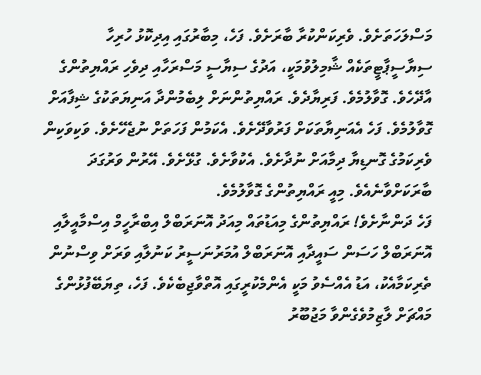މަސްލަހަތަށެވެ. ވެރިކަންކުރާ ބާރަށެވެ. ފަހެ، މިބާރުގައި އިދިކޮޅު ހުރިހާ ސިޔާސީޕާޓީތަކެއް ޝާމިލުވުމަކީ، އަދުގެ ސިޔާސީ މަސްރަހާއި ދިވެހި ރައްޔިތުންގެ އާދޭހެވެ. ގޮވާލުމެވެ. ފަރިޔާދެވެ. ރައްޔިތުންނަށް ލިބެމުންދާ އަނިޔަތަކުގެ ޝިފާއަށް ގޮވާލުމެވެ. ފަހެ އެއަނިޔާތަކަށް ފަރުވާދޭށެވެ. އެކަމުން ފަހަތަށް ނުޖެހޭށެވެ. ވަކިވަކިން ވެރިކަމުގެ ގޮނޑިޔާ ދިމާއަށް ނުދާށެވެ. އެކުވާށެވެ. ގުޅޭށެވެ. އޭރުން ވަރުގަދަ ބާރަކަށްވާނެއެވެ. މިއީ ރައްޔިތުންގެ ގޮވާލުމެވެ.
ފަހެ ދަންނާށެވެ! ރައްޔިތުންގެ މިއަޑުތައް މިއަދު އޮނަރަބްލް އިބްރާހީމް އިސްމާއީލާއި އޮނަރަބްލް ހަސަން ސައީދާއި އޮނަރަބްލް އުމަރުނަސީރު ކަނުލާއި ވަރަށް ވިސްނުން ތެރިކަމާއެކު، އަޑު އެއްސެވު މަކީ އެންމެކުރީގައި އޮތްވާޖިބެކެވެ. ފަހެ، ތިޔަބޭފުޅުންގެ މައްޗަށް ލާޒިމުވެގެންވާ މަޖުބޫރު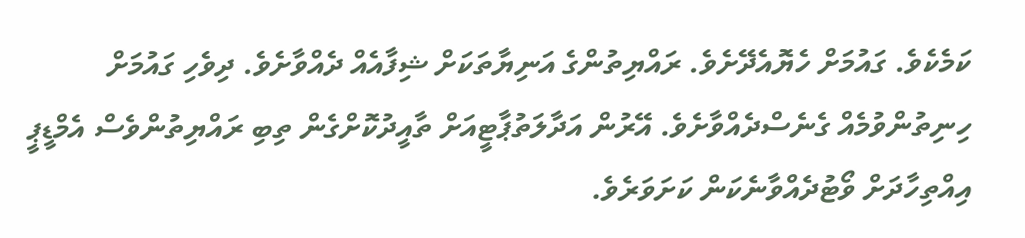ކަމެކެވެ. ގައުމަށް ހެޔޮއެދޭށެވެ. ރައްޔިތުންގެ އަނިޔާތަކަށް ޝިފާއެއް ދެއްވާށެވެ. ދިވެހި ގައުމަށް ހިނިތުންވުމެއް ގެނެސްދެއްވާށެވެ. އޭރުން އަދާލަތުޕާޓީއަށް ތާއީދުކޮށްގެން ތިބި ރައްޔިތުންވެސް އެމްޑީޕީ އިއްތިހާދަށް ވޯޓުދެއްވާނެކަން ކަށަވަރެވެ.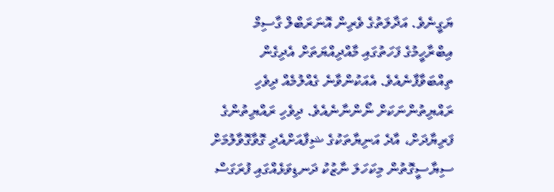ޔަގީނެވެ. އަދާލަތުގެ ވެރިން އޮނަރަބްލް ގާސިމް އިބްރާހީމުގެ ފަހަތުގައި މާއްދިއްޔަތަށް އެދިގެން ތިއްބަވާފާނެއެވެ. އެއަކުންވާނެ ގެއްލުމެއް ދިވެހި ރައްޔިތުންނަކަށް ނޯންނާނެއެވެ. ދިވެހި ރައްޔިތުންގެ ފަރިޔާދަށް، އާދެ އަނިޔާތަކުގެ ޝިފާއަށްއެދި ގޮވާގޮވާލުމަށް ސިޔާސީގޮތުން މިކަހަލަ ނާޒުކު ދަނޑިވަޅެއްގައި ފުރަގަސް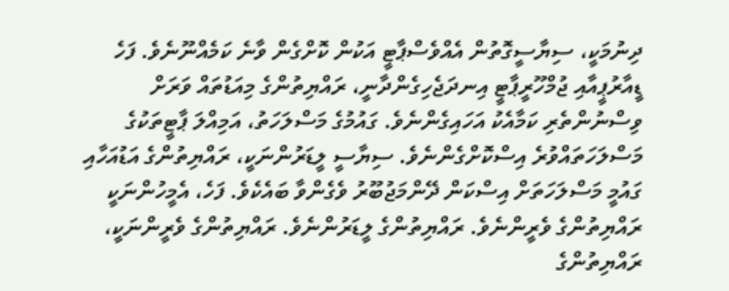ދިނުމަކީ، ސިޔާސީގޮތުން އެއްވެސްޕާޓީ އަކުން ކޮށްގެން ވާނެ ކަމެއްނޫނެވެ. ފަހެ ޑީއާރުޕީއާއި ޖުމްހޫރީޕާޓީ އިނދަޖެހިގެންދާނީ، ރައްޔިތުންގެ މިއަޑުތައް ވަރަށް ވިސްނުންތެރި ކަމާއެކު އަހައިގެންނެވެ. ގައުމުގެ މަސްލަހަތު، އަމިއްލަ ޕާޓީތަކުގެ މަސްލަހަތައްވުރެ އިސްކޮށްގެންނެވެ. ސިޔާސީ ލީޑަރުންނަކީ، ރައްޔިތުންގެ އަޑުއަހާއި ގައުމީ މަސްލަހަތަށް އިސްކަން ދޭންމަޖުބޫރު ވެގެންވާ ބައެކެވެ. ފަހެ، އެމީހުންނަކީ ރައްޔިތުންގެ ވެރީންނެވެ. ރައްޔިތުންގެ ލީޑަރުންނެވެ. ރައްޔިތުންގެ ވެރީންނަކީ، ރައްޔިތުންގެ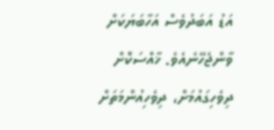އަޑު އަބަދުވެސް އަހާބަޔަކަށް ވާންޖެހޭނެއެވެ. ޚާއްސަކޮށް ދިވެހިގައުމަށް، ދިވެހިއުންމަތަށް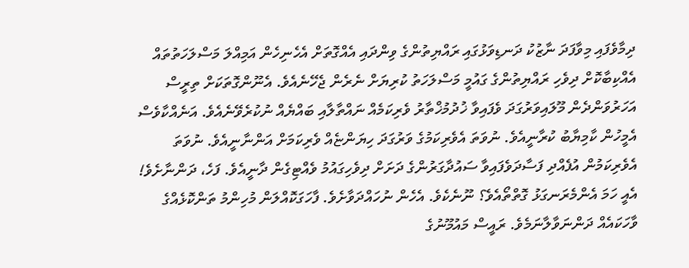ދިމާވެފައި މިވާފަދަ ނާޒުކު ދަނޑިވަޅުގައި ރައްޔިތުންގެ ވިންދައި އެއްގޮތަށް އެހެނިހެން އަމިއްލަ މަސްލަހަތުތައް އެއްކިބާކޮށް ދިވެހި ރައްޔިތުންގެ ގައުމީ މަސްލަހަތު ކުރިޔަށް ނެރެން ޖެހޭނެއެވެ. އެނޫންގޮތަކަށް ތިރީސް އަހަރުވަންދެން މޫލައިވަރުގަދަ ވެފައިވާ ޚުދުމުޚްތާރު ވެރިކަމެއް ނައްތާލާއި ބައްޔެއް ނުކުރެވޭނެއެވެ. އަނެއްކާވެސް އެމީހުން ކާމިޔާބު ކުރާނީއެވެ. ނުވަތަ އެވެރިކަމުގެ ވަރުގަދަ ހިޔަންޏެއް ވެރިކަމަށް އަންނާނީއެވެ. ނުވަތަ އެވެރިކަމުން އުފެއްދި ފަސާދަވެފައިވާ ސައުދާގަރުންގެ ދަށަށް ދިވެހިގައުމު ވެއްޓިގެން ދާނީއެވެ. ފަހެ، ދަންނާށެވެ! އެއީ ހަމަ އެންމެރަނގަޅު ގޮތްތޯއެވެ؟ ނޫނެކެވެ. އެހެން ނުހައްދަވާށެވެ. ފާހަގަކޮއްލަން މުހިންމު ތަންކޮޅެއްގެ ވާހަކައެއް ދަންނަވާލާނަމެވެ. ރައީސް މައުމޫނުގެ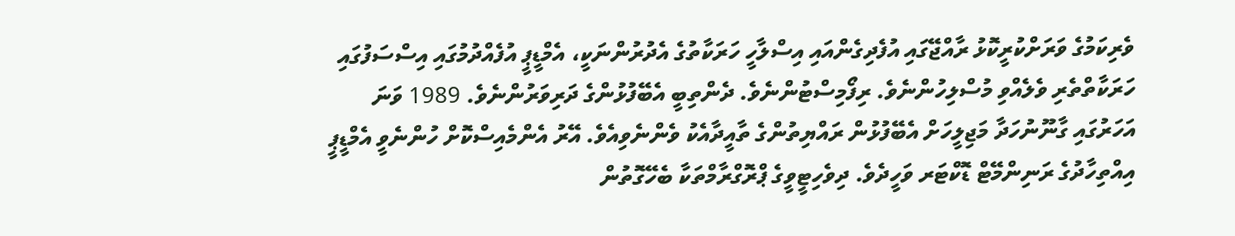ވެރިކަމުގެ ވަރަށްކުރީކޮޅު ރާއްޖޭގައި އުފެދިގެންއައި އިސްލާހީ ހަރަކާތުގެ އެދުރުންނަކީ، އެމްޑީޕީ އުފެއްދުމުގައި އިސްސަފުގައި ހަރަކާތްތެރި ވެލެއްވި މުސްލިހުންނެވެ. ރިފޯމިސްޓުންނެވެ. ދެންތިބީ އެބޭފުޅުންގެ ދަރިވަރުންނެވެ. 1989 ވަނަ އަހަރުގައި ގާނޫނުހަދާ މަޖިލީހަށް އެބޭފުޅުން ރައްޔިތުންގެ ތާއީދާއެކު ވެންނެވިއެވެ. އޭރު އެންމެއިސްކޮށް ހުންނެވީ އެމްޑީޕީ އިއްތިހާދުގެ ރަނިންމޭޓް ޑޮކްޓަރ ވަހީދެވެ. ދިވެހިޓީވީގެ ޕްރޮގްރާމްތަކާ ބެހޭގޮތުން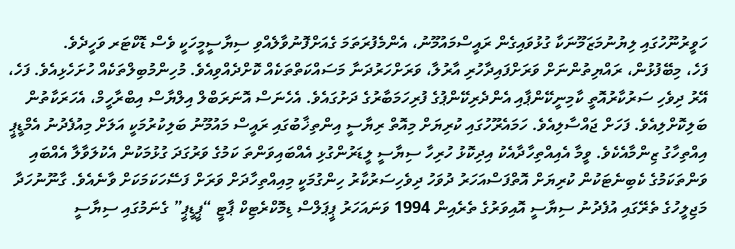ހަވީރުނޫހުގައި ލިޔުނުމަޒަމޫނަކާ ގުޅުވައިގެން ރައީސްމައުމޫނު، އެންމެފުރަތަމަ ގެއަށްފޮނުވާލެއްވި ސިޔާސީމީހަކީ ވެސް ޑޮކްޓަރ ވަހީދެވެ.
ފަހެ، މިބޭފުޅުން، ރައްޔިތުންނަށް ވަރަށްފައިދާހުރި އާރުލާ، ވަރަށްހަރުދަނާ މަސައްކަތްތަކެއް ކޮށްދެއްވިއެވެ. މުހިންމުބިލްތަކެއް ހުށަހެޅިއެވެ. ފަހެ، އޭރު ދިވެހި ސަރުކާރުއޮތީ ކާމިނީކޭންޕާއި އެންދެރިކޭންޕުގެ ފުރިހަމަބާރުގެ ދަށުގައެވެ. އެހެނަސް އޮނަރަބްލް އިލްޔާސް އިބްރާހީމް، އެހަރަކާތުން ބަލިކޮށްލިއެވެ. ފަހަށް ޖައްސާލިއެވެ. ހަމައެރޫހުގައި ކުރިޔަށް މިއޮތް ރިޔާސީ އިންތިޚާބުގައި ރައީސް މައުމޫނު ބަލިކުރުމަކީ އަލަށް މިއުފެދުނު އެމްޑީޕީ އިއްތިހާގު ޒިންމާއެކެވެ. ވީމާ އެއިއްތިހާދާއެކު އިދިކޮޅު ހުރިހާ ސިޔާސީ ލީޑަރުންގުޅި އެއްބައިވަންތަ ކަމުގެ ވަރުގަދަ ގުޅުމަކުން އެކުލަވާލާ އެއްބައި ވަންތަކަމުގެ ކެބިނެޓަކުން ކުރިޔަށް އޮތްފަސްއަހަރު ދުވަހު ދިވެހިސަރުކާރު ހިންގުމަކީ މިއިއްތިހާދަށް ވަރަށް ފަސޭހަކަމަކަށް ވާނެއެވެ. ގާނޫނުހަދާ މަޖިލީހުގެ ތެރޭގައި އުފެދުނު ސިޔާސީ އޮއިވަރުގެ ތެރެއިން 1994 ވަނައަހަރު ޕީޕަލްސް ޑިމޮކްރެޓިކް ޕާޓީ “ޕީޑީޕީ” ގެނަމުގައި ސިޔާސީ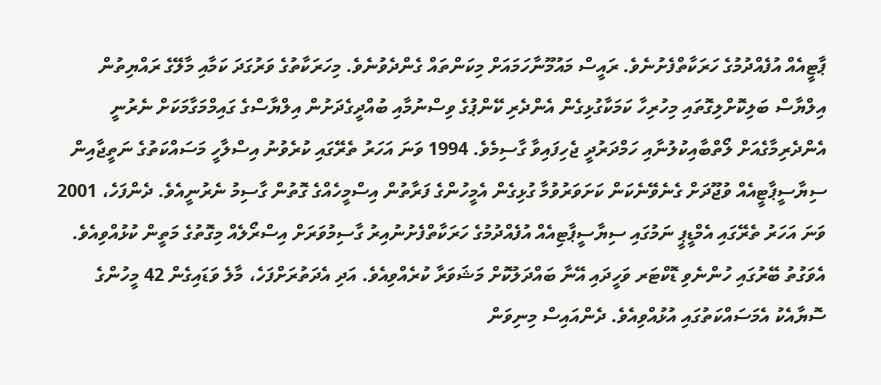ޕާޓީއެއް އުފެއްދުމުގެ ހަރަކާތްފެށުނެވެ. ރައީސް މައުމޫނާހަމައަށް މިކަންތައް ގެންދެވުނެވެ. މިހަރަކާތުގެ ވަރުގަދަ ކަމާއި މާލޭގެ ރައްޔިތުން އިލްޔާސް ބަލިކޮށްލިގޮތައި މިހުރިހާ ކަމަކާގުޅިގެން އެންދެރި ކޭންޕުގެ ވިސްނުމާއި ބުއްދީގެދަށުން އިލްޔާސްގެ ގައިމްމަގާމަކަށް ނެރުނީ އެންދެރިމާގެއަށް ލޯތްބާއިކުލުނާއި ހަމްދަރުދީ ޖެހިފައިވާ ގާސިމެވެ. 1994 ވަނަ އަހަރު ތެރޭގައި ކުރެވުނު އިސްލާހީ މަސައްކަތުގެ ނަތީޖާއިން ސިޔާސީޕާޓީއެއް ވުޖޫދަށް ގެނެވޭނެކަން ކަށަވަރުވުމާ ގުޅިގެން އެމީހުންގެ ފަރާތުން އިސްމީހެއްގެ ގޮތުން ގާސިމު ނެރުނީއެވެ. ދެންފަހެ، 2001 ވަނަ އަހަރު ތެރޭގައި އެމްޑީޕީ ނަމުގައި ސިޔާސީޕާޓިއެއް އުފެއްދުމުގެ ހަރަކާތްފެށުނުއިރު ގާސިމުވަރަށް އިސްރޯލެއް މިގޮތުގެ މަތީން ކުޅުއްވިއެވެ. އެވަގުތު ބޭރުގައި ހުންނެވި ޑޮކްޓަރ ވަހީދައި އޭނާ ބައްދަލުކޮށް މަޝަވަރާ ކުރެއްވިއެވެ. އަދި އެދަތުރަށްފަހެ، މާލެ ވަޑައިގެން 42 މީހުންގެ ސޮޔާއެކު އެމަސައްކަތުގައި އުޅުއްވިއެވެ. ދެންއައިސް މިނިވަން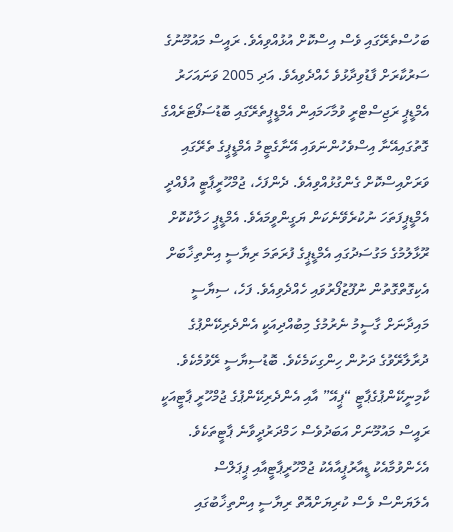ބަހުސްތެރޭގައި ވެސް އިސްކޮށް އުޅުއްވިއެވެ. ރައީސް މައުމޫނުގެ ސަރުކާރަށް ފާޑުވިދާޅުވެ ހެއްދެވިއެވެ. އަދި 2005 ވަނައަހަރު އެމްޑީޕީ ރަޖިސްޓްރީ ވުމާހަމައިން އެމްޑީޕީތެރޭގައި ބޮޑުސަފޯޓަރެއްގެ ގޮތުގައިއޭނާ އިސްވެހުންނަވައި އޭނާގެޓީމު އެމްޑީޕީގެ ތެރޭގައި ވަރަށްއިސްކޮށް ގެންގުޅުއްވިއެވެ. ދެންފަހެ، ޖުމްހޫރީޕާޓީ އުފެއްދީ އެމްޑީޕީފަތަހަ ނުކުރެވޭނެކަން ޔަގީންވީމައެވެ. އެމްޑީޕީ ހަލާކުކޮށް ރޫޅާލުމުގެ މަގުސަދުގައި އެމްޑީޕީގެ ފުރަތަމަ ރިޔާސީ އިންތިޚާބަށް އެކިގޮތްގޮތުން ނުފޫޒުފޯރުވައި ހެއްދެވިއެވެ. ފަހެ، ސިޔާސީ މައިދާނަށް ގާސީމު ނެރުމުގެ މިބުއްދިއަކީ އެންދެރިކޭންޕުގެ ދުރާލާރޭވުގެ ދަށުން ހިންގިކަމެކެވެ. ބޮޑުސިޔާސީ ރޭވުމެކެވެ. ކާމިނީކޭންޕުގެޕާޓީ “ޕީއޭ” އާއި އެންދެރިކޭންޕުގެ ޖުމްހޫރީ ޕާޓީއަކީ ރައީސް މައުމޫނަށް އަބަދުވެސް ހަމްދަރުދީވާނެ ޕާޓީތަކެވެ. އެހެންވުމާއެކު ޑީއާރުޕީއާއެކު ޖުމްހޫރީޕާޓީއާއި ޕީޕަލްސް އެލަޔަންސް ވެސް ކުރިޔަށްއޮތް ރިޔާސީ އިންތިޚާބުގައި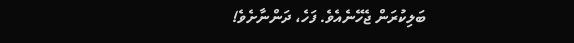ބަލިކުރަން ޖެހޭނެއެވެ. ފަހެ، ދަންނާށެވެ!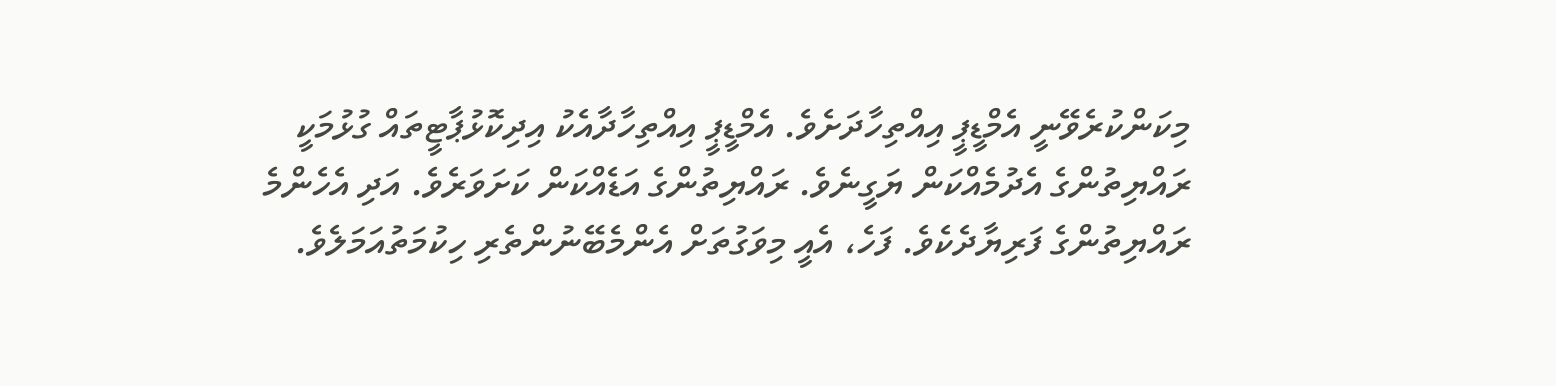މިކަންކުރެވޭނީ އެމްޑީޕީ އިއްތިހާދަށެވެ. އެމްޑީޕީ އިއްތިހާދާއެކު އިދިކޮޅުޕާޓީތައް ގުޅުމަކީ ރައްޔިތުންގެ އެދުމެއްކަން ޔަގީނެވެ. ރައްޔިތުންގެ އަޑެއްކަން ކަށަވަރެވެ. އަދި އެހެންމެ ރައްޔިތުންގެ ފަރިޔާދެކެވެ. ފަހެ، އެއީ މިވަގުތަށް އެންމެބޭނުންތެރި ހިކުމަތުއަމަލެވެ.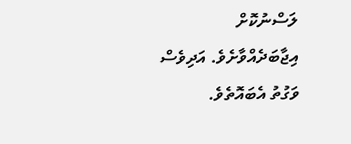ލަސްނުކޮށް އިޖާބަދެއްވާށެވެ. އަދިވެސް ވަގުތު އެބައޮތެވެ.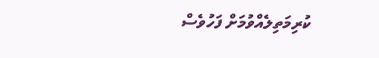ކުރިމަތިލެއްވުމަށް ފަހުވެސް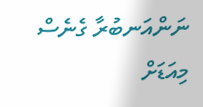ނަންއަނބުރާ ގެނެސް މިއަޑަށް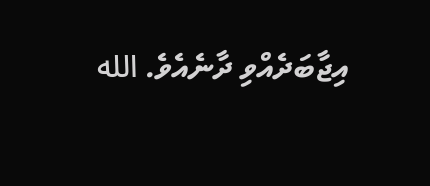އިޖާބަދެއްވި ދާނެއެވެ. الله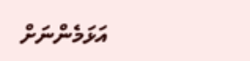އަޅަމެންނަށް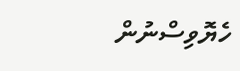ހެޔޮވިސްނުން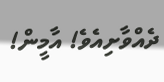ދެއްވާށިއެވެ! އާމީން!